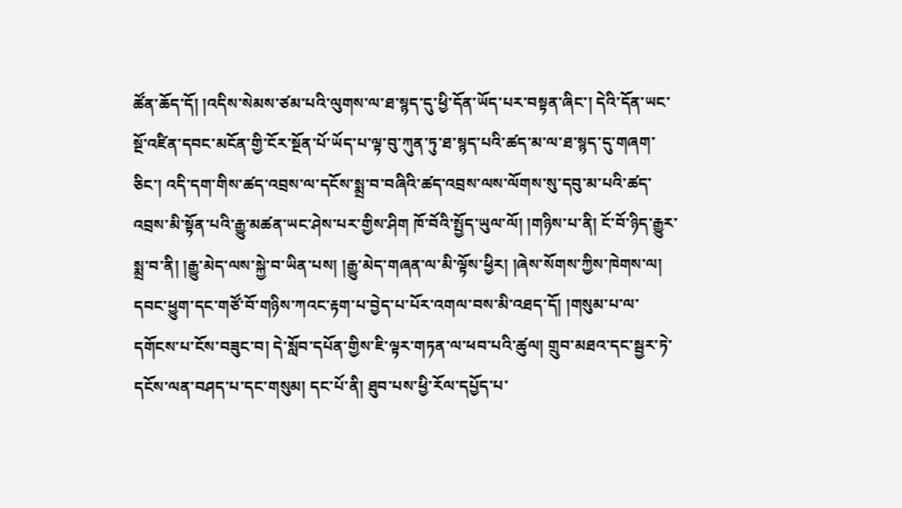ཚོན་ཆོད་དོ། །འདིས་སེམས་ཙམ་པའི་ལུགས་ལ་ཐ་སྙད་དུ་ཕྱི་དོན་ཡོད་པར་བསྟན་ཞིང་། དེའི་དོན་ཡང་སྔོ་འཛིན་དབང་མངོན་གྱི་ངོར་སྔོན་པོ་ཡོད་པ་ལྟ་བུ་ཀུན་ཏུ་ཐ་སྙད་པའི་ཚད་མ་ལ་ཐ་སྙད་དུ་གཞག་ཅིང་། འདི་དག་གིས་ཚད་འབྲས་ལ་དངོས་སྨྲ་བ་བཞིའི་ཚད་འབྲས་ལས་ལོགས་སུ་དབུ་མ་པའི་ཚད་འབྲས་མི་སྟོན་པའི་རྒྱུ་མཚན་ཡང་ཤེས་པར་གྱིས་ཤིག ཁོ་བོའི་སྤྱོད་ཡུལ་ལོ། །གཉིས་པ་ནི། ངོ་བོ་ཉིད་རྒྱུར་སྨྲ་བ་ནི། །རྒྱུ་མེད་ལས་སྐྱེ་བ་ཡིན་པས། །རྒྱུ་མེད་གཞན་ལ་མི་ལྟོས་ཕྱིར། །ཞེས་སོགས་ཀྱིས་ཁེགས་ལ། དབང་ཕྱུག་དང་གཙོ་བོ་གཉིས་ཀའང་རྟག་པ་བྱེད་པ་པོར་འགལ་བས་མི་འཐད་དོ། །གསུམ་པ་ལ་དགོངས་པ་ངོས་བཟུང་བ། དེ་སློབ་དཔོན་གྱིས་ཇི་ལྟར་གཏན་ལ་ཕབ་པའི་ཚུལ། གྲུབ་མཐའ་དང་སྦྱར་ཏེ་དངོས་ལན་བཤད་པ་དང་གསུམ། དང་པོ་ནི། ཐུབ་པས་ཕྱི་རོལ་དཔྱོད་པ་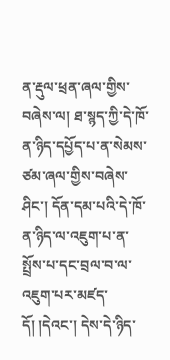ན་རྡུལ་ཕྲན་ཞལ་གྱིས་བཞེས་ལ། ཐ་སྙད་ཀྱི་དེ་ཁོ་ན་ཉིད་དཔྱོད་པ་ན་སེམས་ཙམ་ཞལ་གྱིས་བཞེས་ཤིང་། དོན་དམ་པའི་དེ་ཁོ་ན་ཉིད་ལ་འཇུག་པ་ན་སྤྲོས་པ་དང་བྲལ་བ་ལ་འཇུག་པར་མཛད་དོ། །དེའང་། དེས་དེ་ཉིད་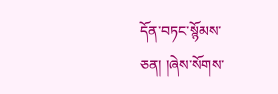དོན་བཏང་སྙོམས་ཅན། །ཞེས་སོགས་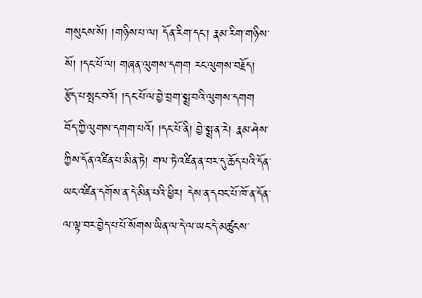གསུངས་སོ། །གཉིས་པ་ལ། དོན་རིག་དང་། རྣམ་རིག་གཉིས་སོ། །དང་པོ་ལ། གཞན་ལུགས་དགག རང་ལུགས་བརྗོད། རྩོད་པ་སྤང་བའོ། །དང་པོ་ལ་བྱེ་བྲག་སྨྲ་བའི་ལུགས་དགག བོད་ཀྱི་ལུགས་དགག་པའོ། །དང་པོ་ནི། བྱེ་སྨྲ་ན་རེ། རྣམ་ཤེས་ཀྱིས་དོན་འཛིན་པ་མིན་ཏེ། གལ་ཏེ་འཛིན་ན་བར་དུ་ཆོད་པའི་དོན་ཡང་འཛིན་དགོས་ན་དེ་མིན་པའི་ཕྱིར། དེས་ན་དབང་པོ་ཁོ་ན་དོན་ལ་ལྟ་བར་བྱེད་པ་པོ་སོགས་ཡིན་ལ་དེ་ལ་ཡང་དེ་མཚུངས་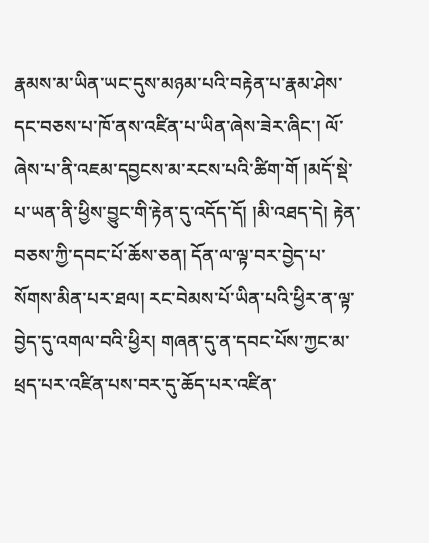རྣམས་མ་ཡིན་ཡང་དུས་མཉམ་པའི་བརྟེན་པ་རྣམ་ཤེས་དང་བཅས་པ་ཁོ་ནས་འཛིན་པ་ཡིན་ཞེས་ཟེར་ཞིང་། ལོ་ཞེས་པ་ནི་འཇམ་དབྱངས་མ་རངས་པའི་ཚིག་གོ །མདོ་སྡེ་པ་ཡན་ནི་ཕྱིས་བྱུང་གི་རྟེན་དུ་འདོད་དོ། །མི་འཐད་དེ། རྟེན་བཅས་ཀྱི་དབང་པོ་ཆོས་ཅན། དོན་ལ་ལྟ་བར་བྱེད་པ་སོགས་མིན་པར་ཐལ། རང་བེམས་པོ་ཡིན་པའི་ཕྱིར་ན་ལྟ་བྱེད་དུ་འགལ་བའི་ཕྱིར། གཞན་དུ་ན་དབང་པོས་ཀྱང་མ་ཕྲད་པར་འཛིན་པས་བར་དུ་ཆོད་པར་འཛིན་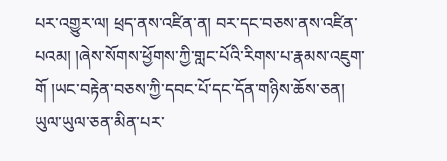པར་འགྱུར་ལ། ཕྲད་ནས་འཛིན་ན། བར་དང་བཅས་ནས་འཛིན་པའམ། །ཞེས་སོགས་ཕྱོགས་ཀྱི་གླང་པོའི་རིགས་པ་རྣམས་འཇུག་གོ །ཡང་བརྟེན་བཅས་ཀྱི་དབང་པོ་དང་དོན་གཉིས་ཆོས་ཅན། ཡུལ་ཡུལ་ཅན་མིན་པར་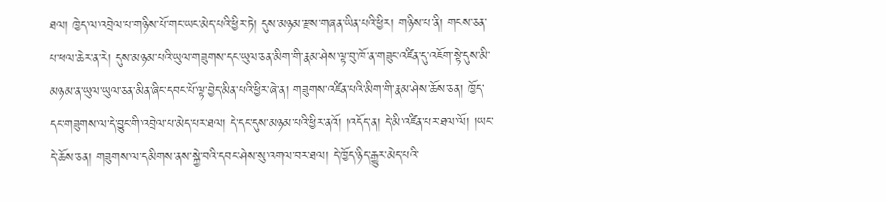ཐལ། ཁྱེད་ལ་འབྲེལ་པ་གཉིས་པོ་གང་ཡང་མེད་པའི་ཕྱིར་ཏེ། དུས་མཉམ་རྫས་གཞན་ཡིན་པའི་ཕྱིར། གཉིས་པ་ནི། གངས་ཅན་པ་ཕལ་ཆེར་ན་རེ། དུས་མཉམ་པའི་ཡུལ་གཟུགས་དང་ཡུལ་ཅན་མིག་གི་རྣམ་ཤེས་ལྟ་བུ་ཁོ་ན་གཟུང་འཛིན་དུ་འཇོག་སྟེ་དུས་མི་མཉམ་ན་ཡུལ་ཡུལ་ཅན་མིན་ཞིང་དབང་པོ་ལྟ་བྱེད་མིན་པའི་ཕྱིར་ཞེ་ན། གཟུགས་འཛིན་པའི་མིག་གི་རྣམ་ཤེས་ཆོས་ཅན། ཁྱོད་དང་གཟུགས་ལ་དེ་བྱུང་གི་འབྲེལ་པ་མེད་པར་ཐལ། དེ་དང་དུས་མཉམ་པའི་ཕྱིར་ནའོ། །འདོད་ན། དེ་མི་འཛིན་པར་ཐལ་ལོ། །ཡང་དེ་ཆོས་ཅན། གཟུགས་ལ་དམིགས་ནས་སྐྱེ་བའི་དབང་ཤེས་སུ་འགལ་བར་ཐལ། དེ་ཁྱོད་ཉིད་རྒྱུར་མེད་པའི་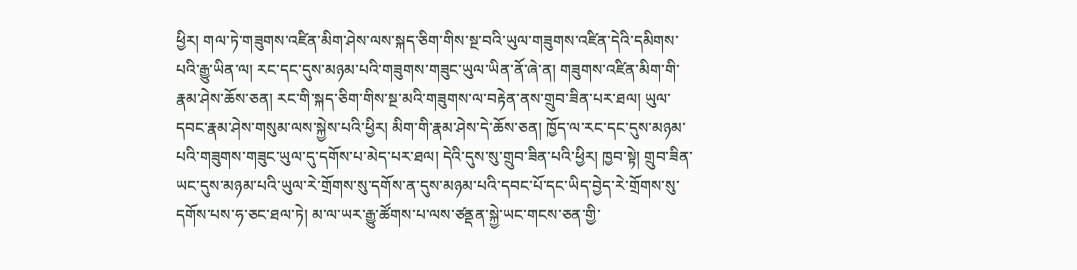ཕྱིར། གལ་ཏེ་གཟུགས་འཛིན་མིག་ཤེས་ལས་སྐད་ཅིག་གིས་སྔ་བའི་ཡུལ་གཟུགས་འཛིན་དེའི་དམིགས་པའི་རྒྱུ་ཡིན་ལ། རང་དང་དུས་མཉམ་པའི་གཟུགས་གཟུང་ཡུལ་ཡིན་ནོ་ཞེ་ན། གཟུགས་འཛིན་མིག་གི་རྣམ་ཤེས་ཆོས་ཅན། རང་གི་སྐད་ཅིག་གིས་སྔ་མའི་གཟུགས་ལ་བརྟེན་ནས་གྲུབ་ཟིན་པར་ཐལ། ཡུལ་དབང་རྣམ་ཤེས་གསུམ་ལས་སྐྱེས་པའི་ཕྱིར། མིག་གི་རྣམ་ཤེས་དེ་ཆོས་ཅན། ཁྱོད་ལ་རང་དང་དུས་མཉམ་པའི་གཟུགས་གཟུང་ཡུལ་དུ་དགོས་པ་མེད་པར་ཐལ། དེའི་དུས་སུ་གྲུབ་ཟིན་པའི་ཕྱིར། ཁྱབ་སྟེ། གྲུབ་ཟིན་ཡང་དུས་མཉམ་པའི་ཡུལ་རེ་གྲོགས་སུ་དགོས་ན་དུས་མཉམ་པའི་དབང་པོ་དང་ཡིད་བྱེད་རེ་གྲོགས་སུ་དགོས་པས་ཧ་ཅང་ཐལ་ཏེ། མ་ལ་ཡར་རྒྱུ་ཚོགས་པ་ལས་ཙནྡན་སྐྱེ་ཡང་གངས་ཅན་གྱི་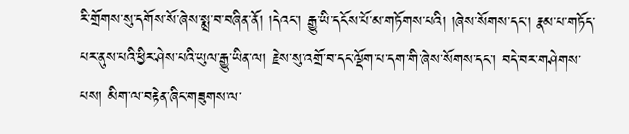རི་གྲོགས་སུ་དགོས་སོ་ཞེས་སྨྲ་བ་བཞིན་ནོ། །དེའང་། རྒྱུ་ཡི་དངོས་པོ་མ་གཏོགས་པའི། །ཞེས་སོགས་དང་། རྣམ་པ་གཏོད་པར་ནུས་པའི་ཕྱིར་ཤེས་པའི་ཡུལ་རྒྱུ་ཡིན་ལ། རྗེས་སུ་འགྲོ་བ་དང་ལྡོག་པ་དག་གི་ཞེས་སོགས་དང་། བདེ་བར་གཤེགས་པས། མིག་ལ་བརྟེན་ཞིང་གཟུགས་ལ་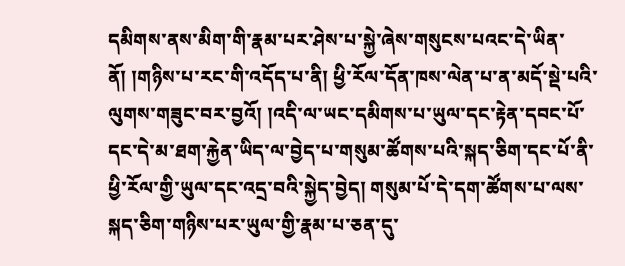དམིགས་ནས་མིག་གི་རྣམ་པར་ཤེས་པ་སྐྱེ་ཞེས་གསུངས་པའང་དེ་ཡིན་ནོ། །གཉིས་པ་རང་གི་འདོད་པ་ནི། ཕྱི་རོལ་དོན་ཁས་ལེན་པ་ན་མདོ་སྡེ་པའི་ལུགས་གཟུང་བར་བྱའོ། །འདི་ལ་ཡང་དམིགས་པ་ཡུལ་དང་རྟེན་དབང་པོ་དང་དེ་མ་ཐག་རྐྱེན་ཡིད་ལ་བྱེད་པ་གསུམ་ཚོགས་པའི་སྐད་ཅིག་དང་པོ་ནི་ཕྱི་རོལ་གྱི་ཡུལ་དང་འདྲ་བའི་སྐྱེད་བྱེད། གསུམ་པོ་དེ་དག་ཚོགས་པ་ལས་སྐད་ཅིག་གཉིས་པར་ཡུལ་གྱི་རྣམ་པ་ཅན་དུ་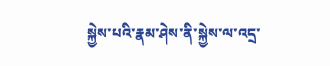སྐྱེས་པའི་རྣམ་ཤེས་ནི་སྐྱེས་ལ་འདྲ་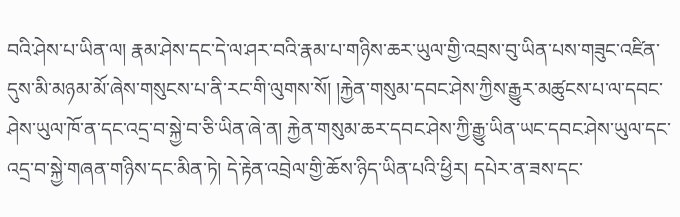བའི་ཤེས་པ་ཡིན་ལ། རྣམ་ཤེས་དང་དེ་ལ་ཤར་བའི་རྣམ་པ་གཉིས་ཆར་ཡུལ་གྱི་འབྲས་བུ་ཡིན་པས་གཟུང་འཛིན་དུས་མི་མཉམ་མོ་ཞེས་གསུངས་པ་ནི་རང་གི་ལུགས་སོ། །རྐྱེན་གསུམ་དབང་ཤེས་ཀྱིས་རྒྱུར་མཚུངས་པ་ལ་དབང་ཤེས་ཡུལ་ཁོ་ན་དང་འདྲ་བ་སྐྱེ་བ་ཅི་ཡིན་ཞེ་ན། རྐྱེན་གསུམ་ཆར་དབང་ཤེས་ཀྱི་རྒྱུ་ཡིན་ཡང་དབང་ཤེས་ཡུལ་དང་འདྲ་བ་སྐྱེ་གཞན་གཉིས་དང་མིན་ཏེ། དེ་རྟེན་འབྲེལ་གྱི་ཆོས་ཉིད་ཡིན་པའི་ཕྱིར། དཔེར་ན་ཟས་དང་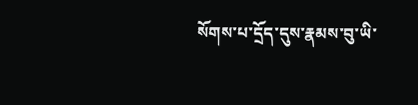སོགས་པ་དྲོད་དུས་རྣམས་བུ་ཡི་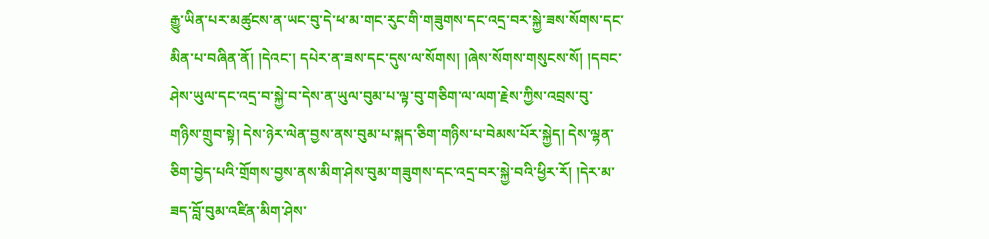རྒྱུ་ཡིན་པར་མཚུངས་ན་ཡང་བུ་དེ་ཕ་མ་གང་རུང་གི་གཟུགས་དང་འདྲ་བར་སྐྱེ་ཟས་སོགས་དང་མིན་པ་བཞིན་ནོ། །དེའང་། དཔེར་ན་ཟས་དང་དུས་ལ་སོགས། །ཞེས་སོགས་གསུངས་སོ། །དབང་ཤེས་ཡུལ་དང་འདྲ་བ་སྐྱེ་བ་དེས་ན་ཡུལ་བུམ་པ་ལྟ་བུ་གཅིག་ལ་ལག་རྗེས་ཀྱིས་འབྲས་བུ་གཉིས་གྲུབ་སྟེ། དེས་ཉེར་ལེན་བྱས་ནས་བུམ་པ་སྐད་ཅིག་གཉིས་པ་བེམས་པོར་སྐྱེད། དེས་ལྷན་ཅིག་བྱེད་པའི་གྲོགས་བྱས་ནས་མིག་ཤེས་བུམ་གཟུགས་དང་འདྲ་བར་སྐྱེ་བའི་ཕྱིར་རོ། །དེར་མ་ཟད་བློ་བུམ་འཛིན་མིག་ཤེས་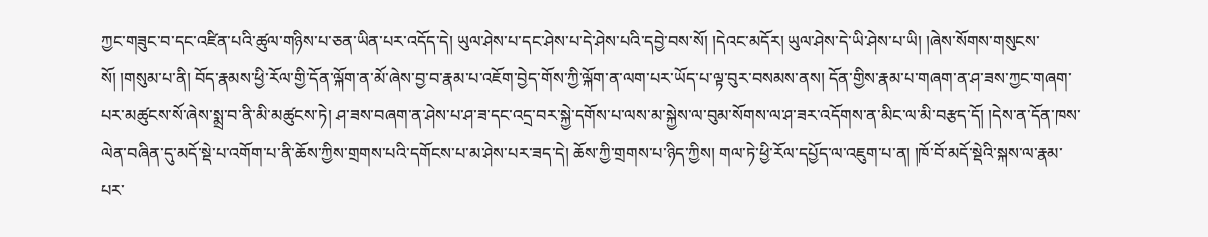ཀྱང་གཟུང་བ་དང་འཛིན་པའི་ཚུལ་གཉིས་པ་ཅན་ཡིན་པར་འདོད་དེ། ཡུལ་ཤེས་པ་དང་ཤེས་པ་དེ་ཤེས་པའི་དབྱེ་བས་སོ། །དེའང་མདོར། ཡུལ་ཤེས་དེ་ཡི་ཤེས་པ་ཡི། །ཞེས་སོགས་གསུངས་སོ། །གསུམ་པ་ནི། བོད་རྣམས་ཕྱི་རོལ་གྱི་དོན་ལྐོག་ན་མོ་ཞེས་བྱ་བ་རྣམ་པ་འཇོག་བྱེད་གོས་ཀྱི་ལྐོག་ན་ལག་པར་ཡོད་པ་ལྟ་བུར་བསམས་ནས། དོན་གྱིས་རྣམ་པ་གཞག་ན་ཤ་ཟས་ཀྱང་གཞག་པར་མཚུངས་སོ་ཞེས་སྨྲ་བ་ནི་མི་མཚུངས་ཏེ། ཤ་ཟས་བཞག་ན་ཤེས་པ་ཤ་ཟ་དང་འདྲ་བར་སྐྱེ་དགོས་པ་ལས་མ་སྐྱེས་ལ་བུམ་སོགས་ལ་ཤ་ཟར་འདོགས་ན་མིང་ལ་མི་བརྩད་དོ། །དེས་ན་དོན་ཁས་ལེན་བཞིན་དུ་མདོ་སྡེ་པ་འགོག་པ་ནི་ཆོས་ཀྱིས་གྲགས་པའི་དགོངས་པ་མ་ཤེས་པར་ཟད་དེ། ཆོས་ཀྱི་གྲགས་པ་ཉིད་ཀྱིས། གལ་ཏེ་ཕྱི་རོལ་དཔྱོད་ལ་འཇུག་པ་ན། །ཁོ་བོ་མདོ་སྡེའི་སྐས་ལ་རྣམ་པར་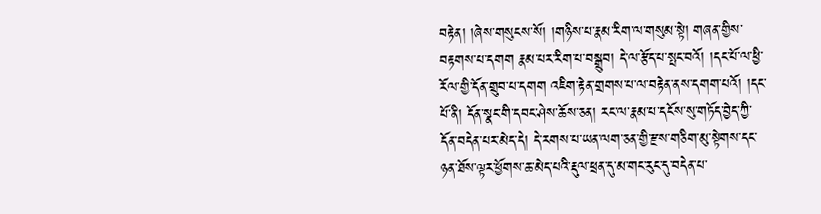བརྟེན། །ཞེས་གསུངས་སོ། །གཉིས་པ་རྣམ་རིག་ལ་གསུམ་སྟེ། གཞན་གྱིས་བརྟགས་པ་དགག རྣམ་པར་རིག་པ་བསྒྲུབ། དེ་ལ་རྩོད་པ་སྤང་བའོ། །དང་པོ་ལ་ཕྱི་རོལ་གྱི་དོན་གྲུབ་པ་དགག འཇིག་རྟེན་གྲགས་པ་ལ་བརྟེན་ནས་དགག་པའོ། །དང་པོ་ནི། དོན་སྣང་གི་དབང་ཤེས་ཆོས་ཅན། རང་ལ་རྣམ་པ་དངོས་སུ་གཏོད་བྱེད་ཀྱི་དོན་བདེན་པར་མེད་དེ། དེ་རགས་པ་ཡན་ལག་ཅན་གྱི་རྫས་གཅིག་མུ་སྟེགས་དང་ཉན་ཐོས་ལྟར་ཕྱོགས་ཆ་མེད་པའི་རྡུལ་ཕྲན་དུ་མ་གང་རུང་དུ་བདེན་པ་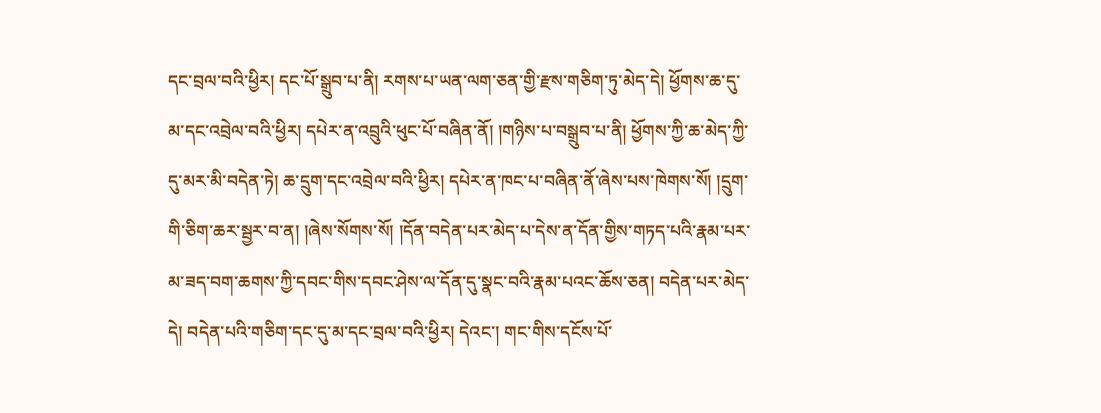དང་བྲལ་བའི་ཕྱིར། དང་པོ་སྒྲུབ་པ་ནི། རགས་པ་ཡན་ལག་ཅན་གྱི་རྫས་གཅིག་ཏུ་མེད་དེ། ཕྱོགས་ཆ་དུ་མ་དང་འབྲེལ་བའི་ཕྱིར། དཔེར་ན་འབྲུའི་ཕུང་པོ་བཞིན་ནོ། །གཉིས་པ་བསྒྲུབ་པ་ནི། ཕྱོགས་ཀྱི་ཆ་མེད་ཀྱི་དུ་མར་མི་བདེན་ཏེ། ཆ་དྲུག་དང་འབྲེལ་བའི་ཕྱིར། དཔེར་ན་ཁང་པ་བཞིན་ནོ་ཞེས་པས་ཁེགས་སོ། །དྲུག་གི་ཅིག་ཆར་སྦྱར་བ་ན། །ཞེས་སོགས་སོ། །དོན་བདེན་པར་མེད་པ་དེས་ན་དོན་གྱིས་གཏད་པའི་རྣམ་པར་མ་ཟད་བག་ཆགས་ཀྱི་དབང་གིས་དབང་ཤེས་ལ་དོན་དུ་སྣང་བའི་རྣམ་པའང་ཆོས་ཅན། བདེན་པར་མེད་དེ། བདེན་པའི་གཅིག་དང་དུ་མ་དང་བྲལ་བའི་ཕྱིར། དེའང་། གང་གིས་དངོས་པོ་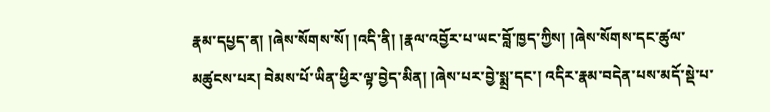རྣམ་དཔྱད་ན། །ཞེས་སོགས་སོ། །འདི་ནི། །རྣལ་འབྱོར་པ་ཡང་བློ་ཁྱད་ཀྱིས། །ཞེས་སོགས་དང་ཚུལ་མཚུངས་པར། བེམས་པོ་ཡིན་ཕྱིར་ལྟ་བྱེད་མིན། །ཞེས་པར་བྱེ་སྨྲ་དང་། འདིར་རྣམ་བདེན་པས་མདོ་སྡེ་པ་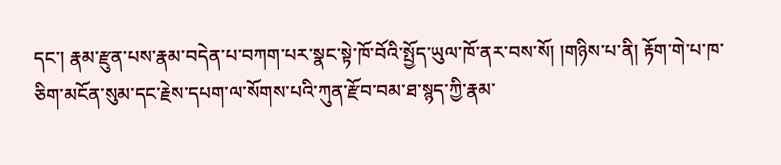དང་། རྣམ་རྫུན་པས་རྣམ་བདེན་པ་བཀག་པར་སྣང་སྟེ་ཁོ་བོའི་སྤྱོད་ཡུལ་ཁོ་ནར་བས་སོ། །གཉིས་པ་ནི། རྟོག་གེ་པ་ཁ་ཅིག་མངོན་སུམ་དང་རྗེས་དཔག་ལ་སོགས་པའི་ཀུན་རྫོབ་བམ་ཐ་སྙད་ཀྱི་རྣམ་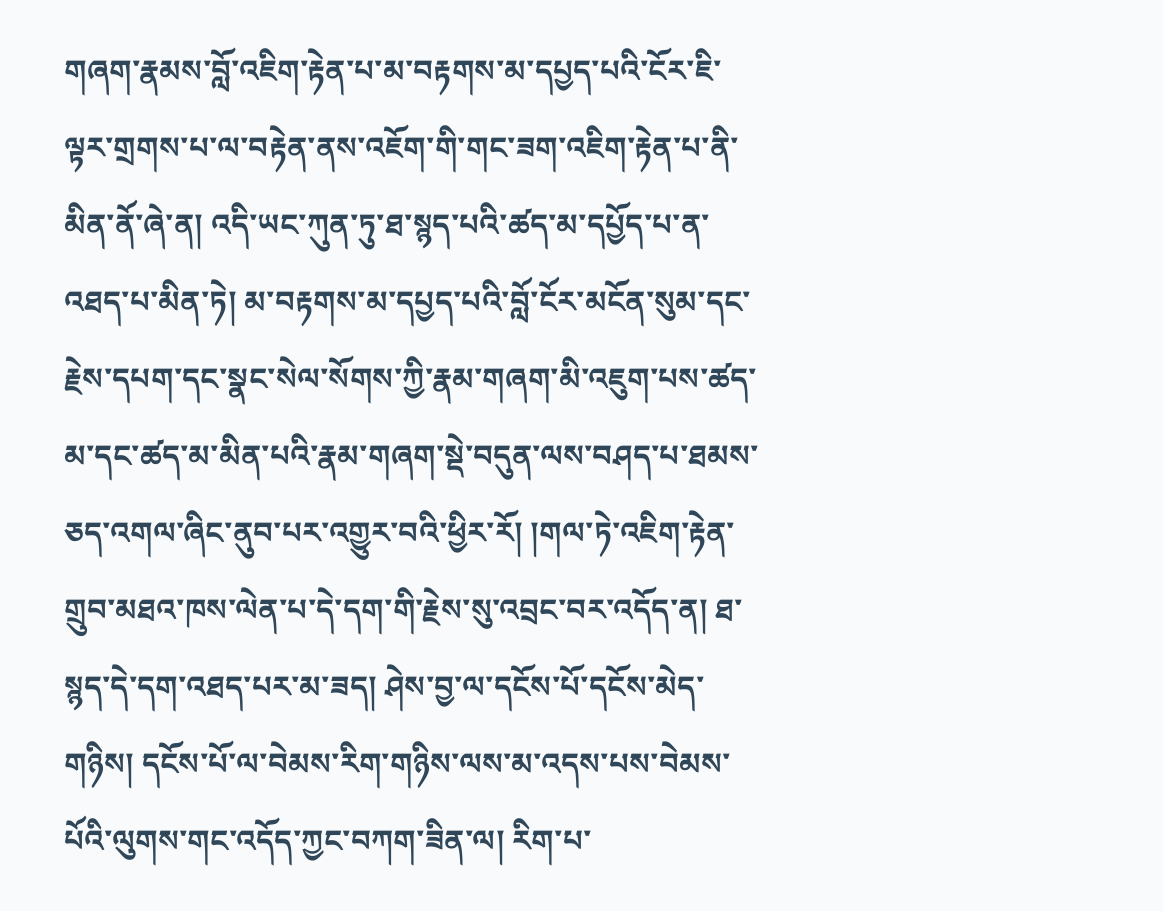གཞག་རྣམས་བློ་འཇིག་རྟེན་པ་མ་བརྟགས་མ་དཔྱད་པའི་ངོར་ཇི་ལྟར་གྲགས་པ་ལ་བརྟེན་ནས་འཇོག་གི་གང་ཟག་འཇིག་རྟེན་པ་ནི་མིན་ནོ་ཞེ་ན། འདི་ཡང་ཀུན་ཏུ་ཐ་སྙད་པའི་ཚད་མ་དཔྱོད་པ་ན་འཐད་པ་མིན་ཏེ། མ་བརྟགས་མ་དཔྱད་པའི་བློ་ངོར་མངོན་སུམ་དང་རྗེས་དཔག་དང་སྣང་སེལ་སོགས་ཀྱི་རྣམ་གཞག་མི་འཇུག་པས་ཚད་མ་དང་ཚད་མ་མིན་པའི་རྣམ་གཞག་སྡེ་བདུན་ལས་བཤད་པ་ཐམས་ཅད་འགལ་ཞིང་ནུབ་པར་འགྱུར་བའི་ཕྱིར་རོ། །གལ་ཏེ་འཇིག་རྟེན་གྲུབ་མཐའ་ཁས་ལེན་པ་དེ་དག་གི་རྗེས་སུ་འབྲང་བར་འདོད་ན། ཐ་སྙད་དེ་དག་འཐད་པར་མ་ཟད། ཤེས་བྱ་ལ་དངོས་པོ་དངོས་མེད་གཉིས། དངོས་པོ་ལ་བེམས་རིག་གཉིས་ལས་མ་འདས་པས་བེམས་པོའི་ལུགས་གང་འདོད་ཀྱང་བཀག་ཟིན་ལ། རིག་པ་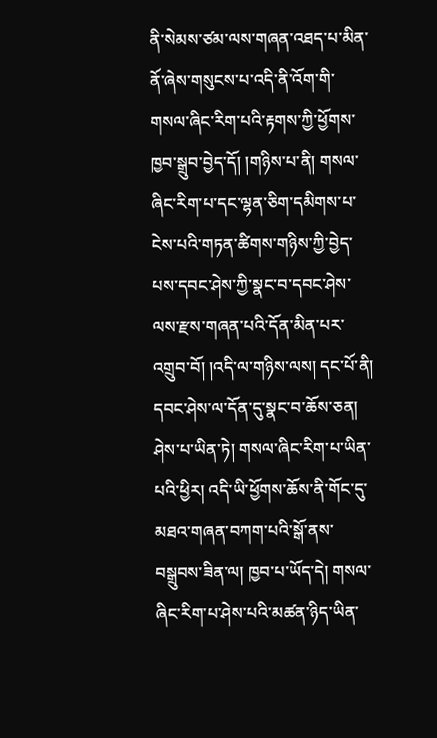ནི་སེམས་ཙམ་ལས་གཞན་འཐད་པ་མིན་ནོ་ཞེས་གསུངས་པ་འདི་ནི་འོག་གི་གསལ་ཞིང་རིག་པའི་རྟགས་ཀྱི་ཕྱོགས་ཁྱབ་སྒྲུབ་བྱེད་དོ། །གཉིས་པ་ནི། གསལ་ཞིང་རིག་པ་དང་ལྷན་ཅིག་དམིགས་པ་ངེས་པའི་གཏན་ཚིགས་གཉིས་ཀྱི་བྱེད་པས་དབང་ཤེས་ཀྱི་སྣང་བ་དབང་ཤེས་ལས་རྫས་གཞན་པའི་དོན་མིན་པར་འགྲུབ་བོ། །འདི་ལ་གཉིས་ལས། དང་པོ་ནི། དབང་ཤེས་ལ་དོན་དུ་སྣང་བ་ཆོས་ཅན། ཤེས་པ་ཡིན་ཏེ། གསལ་ཞིང་རིག་པ་ཡིན་པའི་ཕྱིར། འདི་ཡི་ཕྱོགས་ཆོས་ནི་གོང་དུ་མཐའ་གཞན་བཀག་པའི་སྒོ་ནས་བསྒྲུབས་ཟིན་ལ། ཁྱབ་པ་ཡོད་དེ། གསལ་ཞིང་རིག་པ་ཤེས་པའི་མཚན་ཉིད་ཡིན་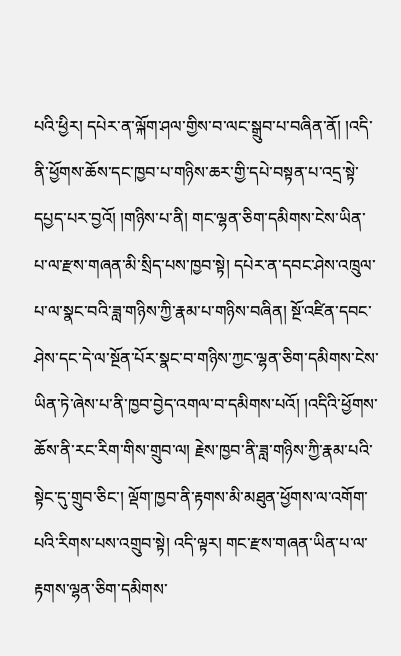པའི་ཕྱིར། དཔེར་ན་ལྐོག་ཤལ་གྱིས་བ་ལང་སྒྲུབ་པ་བཞིན་ནོ། །འདི་ནི་ཕྱོགས་ཆོས་དང་ཁྱབ་པ་གཉིས་ཆར་གྱི་དཔེ་བསྟན་པ་འདྲ་སྟེ་དཔྱད་པར་བྱའོ། །གཉིས་པ་ནི། གང་ལྷན་ཅིག་དམིགས་ངེས་ཡིན་པ་ལ་རྫས་གཞན་མི་སྲིད་པས་ཁྱབ་སྟེ། དཔེར་ན་དབང་ཤེས་འཁྲུལ་པ་ལ་སྣང་བའི་ཟླ་གཉིས་ཀྱི་རྣམ་པ་གཉིས་བཞིན། སྔོ་འཛིན་དབང་ཤེས་དང་དེ་ལ་སྔོན་པོར་སྣང་བ་གཉིས་ཀྱང་ལྷན་ཅིག་དམིགས་ངེས་ཡིན་ཏེ་ཞེས་པ་ནི་ཁྱབ་བྱེད་འགལ་བ་དམིགས་པའོ། །འདིའི་ཕྱོགས་ཆོས་ནི་རང་རིག་གིས་གྲུབ་ལ། རྗེས་ཁྱབ་ནི་ཟླ་གཉིས་ཀྱི་རྣམ་པའི་སྟེང་དུ་གྲུབ་ཅིང་། ལྡོག་ཁྱབ་ནི་རྟགས་མི་མཐུན་ཕྱོགས་ལ་འགོག་པའི་རིགས་པས་འགྲུབ་སྟེ། འདི་ལྟར། གང་རྫས་གཞན་ཡིན་པ་ལ་རྟགས་ལྷན་ཅིག་དམིགས་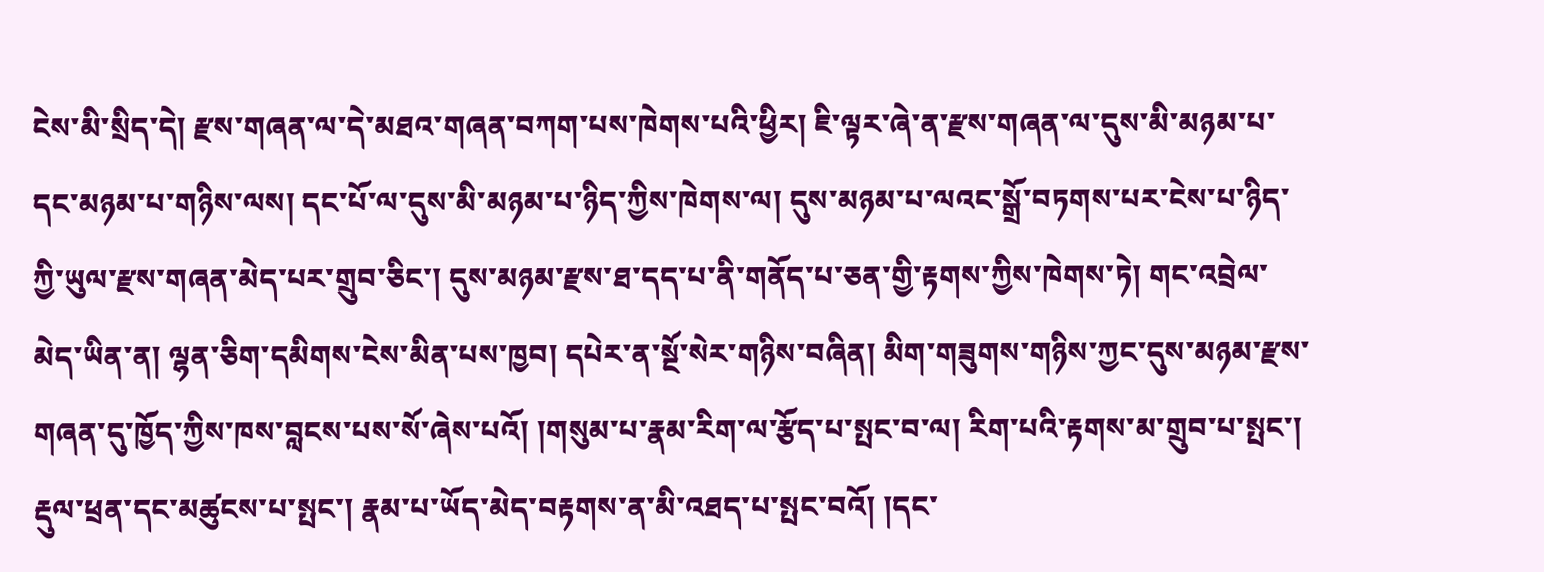ངེས་མི་སྲིད་དེ། རྫས་གཞན་ལ་དེ་མཐའ་གཞན་བཀག་པས་ཁེགས་པའི་ཕྱིར། ཇི་ལྟར་ཞེ་ན་རྫས་གཞན་ལ་དུས་མི་མཉམ་པ་དང་མཉམ་པ་གཉིས་ལས། དང་པོ་ལ་དུས་མི་མཉམ་པ་ཉིད་ཀྱིས་ཁེགས་ལ། དུས་མཉམ་པ་ལའང་སྒྲོ་བཏགས་པར་ངེས་པ་ཉིད་ཀྱི་ཡུལ་རྫས་གཞན་མེད་པར་གྲུབ་ཅིང་། དུས་མཉམ་རྫས་ཐ་དད་པ་ནི་གནོད་པ་ཅན་གྱི་རྟགས་ཀྱིས་ཁེགས་ཏེ། གང་འབྲེལ་མེད་ཡིན་ན། ལྷན་ཅིག་དམིགས་ངེས་མིན་པས་ཁྱབ། དཔེར་ན་སྔོ་སེར་གཉིས་བཞིན། མིག་གཟུགས་གཉིས་ཀྱང་དུས་མཉམ་རྫས་གཞན་དུ་ཁྱོད་ཀྱིས་ཁས་བླངས་པས་སོ་ཞེས་པའོ། །གསུམ་པ་རྣམ་རིག་ལ་རྩོད་པ་སྤང་བ་ལ། རིག་པའི་རྟགས་མ་གྲུབ་པ་སྤང་། རྡུལ་ཕྲན་དང་མཚུངས་པ་སྤང་། རྣམ་པ་ཡོད་མེད་བརྟགས་ན་མི་འཐད་པ་སྤང་བའོ། །དང་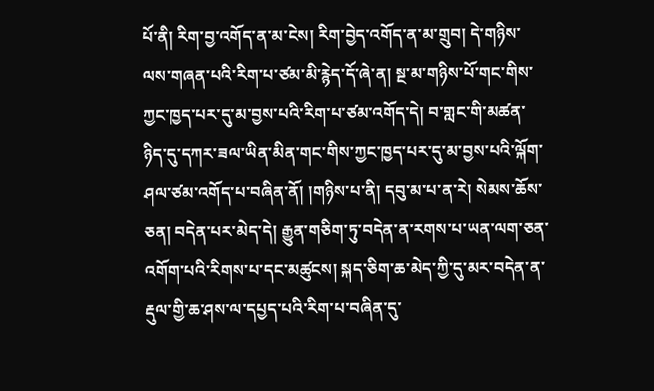པོ་ནི། རིག་བྱ་འགོད་ན་མ་ངེས། རིག་བྱེད་འགོད་ན་མ་གྲུབ། དེ་གཉིས་ལས་གཞན་པའི་རིག་པ་ཙམ་མི་རྙེད་དོ་ཞེ་ན། སྔ་མ་གཉིས་པོ་གང་གིས་ཀྱང་ཁྱད་པར་དུ་མ་བྱས་པའི་རིག་པ་ཙམ་འགོད་དེ། བ་གླང་གི་མཚན་ཉིད་དུ་དཀར་ཟལ་ཡིན་མིན་གང་གིས་ཀྱང་ཁྱད་པར་དུ་མ་བྱས་པའི་ལྐོག་ཤལ་ཙམ་འགོད་པ་བཞིན་ནོ། །གཉིས་པ་ནི། དབུ་མ་པ་ན་རེ། སེམས་ཆོས་ཅན། བདེན་པར་མེད་དེ། རྒྱུན་གཅིག་ཏུ་བདེན་ན་རགས་པ་ཡན་ལག་ཅན་འགོག་པའི་རིགས་པ་དང་མཚུངས། སྐད་ཅིག་ཆ་མེད་ཀྱི་དུ་མར་བདེན་ན་རྡུལ་གྱི་ཆ་ཤས་ལ་དཔྱད་པའི་རིག་པ་བཞིན་དུ་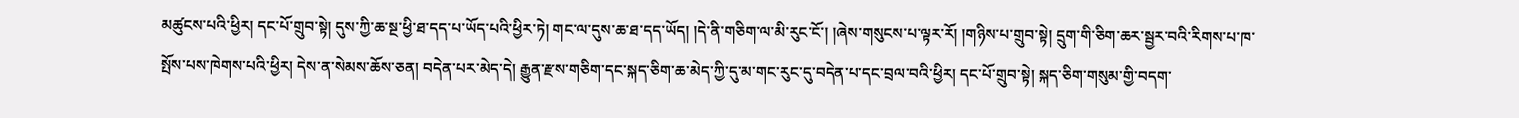མཚུངས་པའི་ཕྱིར། དང་པོ་གྲུབ་སྟེ། དུས་ཀྱི་ཆ་སྔ་ཕྱི་ཐ་དད་པ་ཡོད་པའི་ཕྱིར་ཏེ། གང་ལ་དུས་ཆ་ཐ་དད་ཡོད། །དེ་ནི་གཅིག་ལ་མི་རུང་ངོ་། །ཞེས་གསུངས་པ་ལྟར་རོ། །གཉིས་པ་གྲུབ་སྟེ། དྲུག་གི་ཅིག་ཆར་སྦྱར་བའི་རིགས་པ་ཁ་སྤོས་པས་ཁེགས་པའི་ཕྱིར། དེས་ན་སེམས་ཆོས་ཅན། བདེན་པར་མེད་དེ། རྒྱུན་རྫས་གཅིག་དང་སྐད་ཅིག་ཆ་མེད་ཀྱི་དུ་མ་གང་རུང་དུ་བདེན་པ་དང་བྲལ་བའི་ཕྱིར། དང་པོ་གྲུབ་སྟེ། སྐད་ཅིག་གསུམ་གྱི་བདག་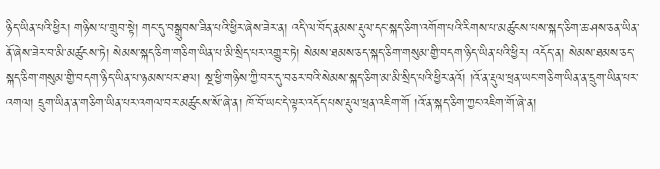ཉིད་ཡིན་པའི་ཕྱིར། གཉིས་པ་གྲུབ་སྟེ། གང་དུ་བསྒྲུབས་ཟིན་པའི་ཕྱིར་ཞེས་ཟེར་ན། འདི་ལ་བོད་རྣམས་རྡུལ་དང་སྐད་ཅིག་འགོག་པའི་རིགས་པ་མཚུངས་པས་སྐད་ཅིག་ཆ་ཤས་ཅན་ཡིན་ནོ་ཞེས་ཟེར་བ་མི་མཚུངས་ཏེ། སེམས་སྐད་ཅིག་གཅིག་ཡིན་པ་མི་སྲིད་པར་འགྱུར་ཏེ། སེམས་ཐམས་ཅད་སྐད་ཅིག་གསུམ་གྱི་བདག་ཉིད་ཡིན་པའི་ཕྱིར། འདོད་ན། སེམས་ཐམས་ཅད་སྐད་ཅིག་གསུམ་གྱི་བདག་ཉིད་ཡིན་པ་ཉམས་པར་ཐལ། སྔ་ཕྱི་གཉིས་ཀྱི་བར་དུ་བཅར་བའི་སེམས་སྐད་ཅིག་མ་མི་སྲིད་པའི་ཕྱིར་ནའོ། །འོ་ན་རྡུལ་ཕྲན་ཡང་གཅིག་ཡིན་ན་དྲུག་ཡིན་པར་འགལ། དྲུག་ཡིན་ན་གཅིག་ཡིན་པར་འགལ་བར་མཚུངས་སོ་ཞེ་ན། ཁོ་བོ་ཡང་དེ་ལྟར་འདོད་པས་རྡུལ་ཕྲན་འཇིག་གོ །འོ་ན་སྐད་ཅིག་ཀྱང་འཇིག་གོ་ཞེ་ན།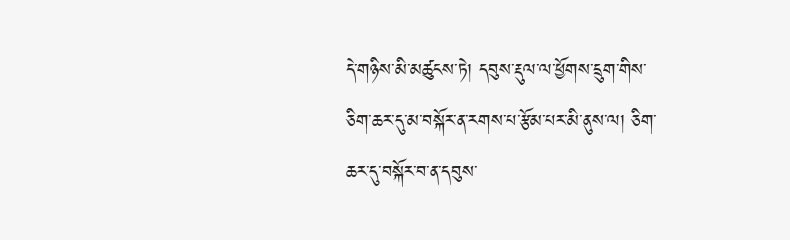དེ་གཉིས་མི་མཚུངས་ཏེ། དབུས་རྡུལ་ལ་ཕྱོགས་དྲུག་གིས་ཅིག་ཆར་དུ་མ་བསྐོར་ན་རགས་པ་རྩོམ་པར་མི་ནུས་ལ། ཅིག་ཆར་དུ་བསྐོར་བ་ན་དབུས་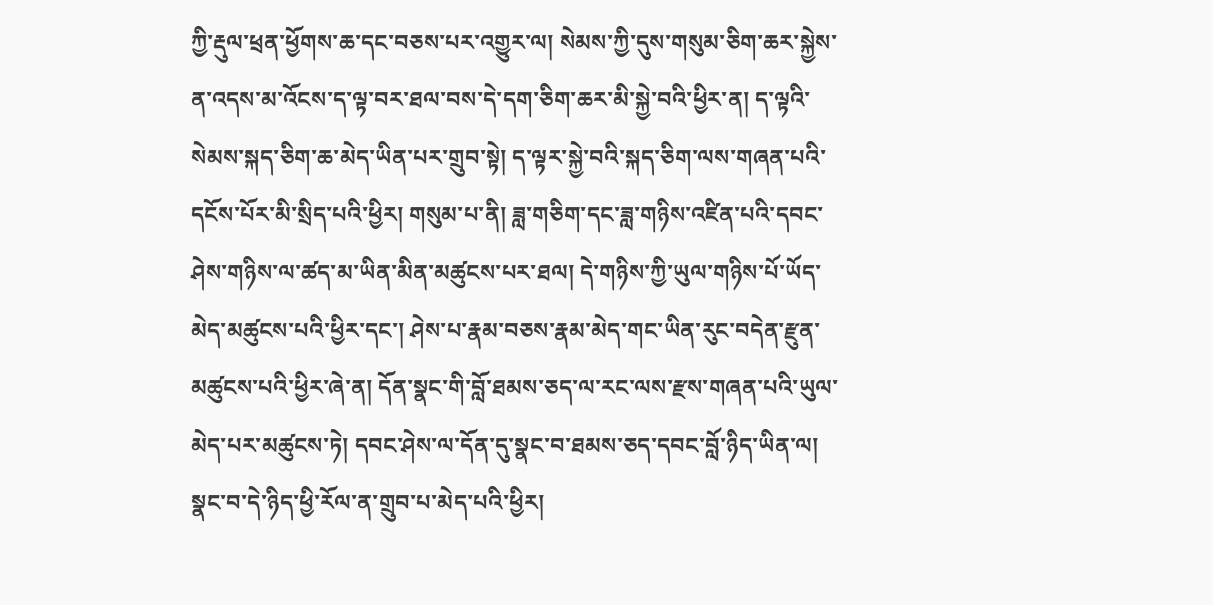ཀྱི་རྡུལ་ཕྲན་ཕྱོགས་ཆ་དང་བཅས་པར་འགྱུར་ལ། སེམས་ཀྱི་དུས་གསུམ་ཅིག་ཆར་སྐྱེས་ན་འདས་མ་འོངས་ད་ལྟ་བར་ཐལ་བས་དེ་དག་ཅིག་ཆར་མི་སྐྱེ་བའི་ཕྱིར་ན། ད་ལྟའི་སེམས་སྐད་ཅིག་ཆ་མེད་ཡིན་པར་གྲུབ་སྟེ། ད་ལྟར་སྐྱེ་བའི་སྐད་ཅིག་ལས་གཞན་པའི་དངོས་པོར་མི་སྲིད་པའི་ཕྱིར། གསུམ་པ་ནི། ཟླ་གཅིག་དང་ཟླ་གཉིས་འཛིན་པའི་དབང་ཤེས་གཉིས་ལ་ཚད་མ་ཡིན་མིན་མཚུངས་པར་ཐལ། དེ་གཉིས་ཀྱི་ཡུལ་གཉིས་པོ་ཡོད་མེད་མཚུངས་པའི་ཕྱིར་དང་། ཤེས་པ་རྣམ་བཅས་རྣམ་མེད་གང་ཡིན་རུང་བདེན་རྫུན་མཚུངས་པའི་ཕྱིར་ཞེ་ན། དོན་སྣང་གི་བློ་ཐམས་ཅད་ལ་རང་ལས་རྫས་གཞན་པའི་ཡུལ་མེད་པར་མཚུངས་ཏེ། དབང་ཤེས་ལ་དོན་དུ་སྣང་བ་ཐམས་ཅད་དབང་བློ་ཉིད་ཡིན་ལ། སྣང་བ་དེ་ཉིད་ཕྱི་རོལ་ན་གྲུབ་པ་མེད་པའི་ཕྱིར།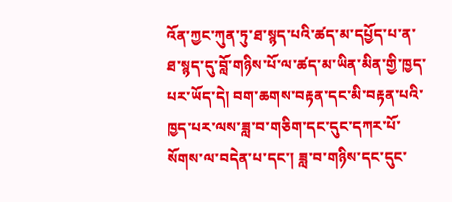འོན་ཀྱང་ཀུན་ཏུ་ཐ་སྙད་པའི་ཚད་མ་དཔྱོད་པ་ན་ཐ་སྙད་དུ་བློ་གཉིས་པོ་ལ་ཚད་མ་ཡིན་མིན་གྱི་ཁྱད་པར་ཡོད་དེ། བག་ཆགས་བརྟན་དང་མི་བརྟན་པའི་ཁྱད་པར་ལས་ཟླ་བ་གཅིག་དང་དུང་དཀར་པོ་སོགས་ལ་བདེན་པ་དང་། ཟླ་བ་གཉིས་དང་དུང་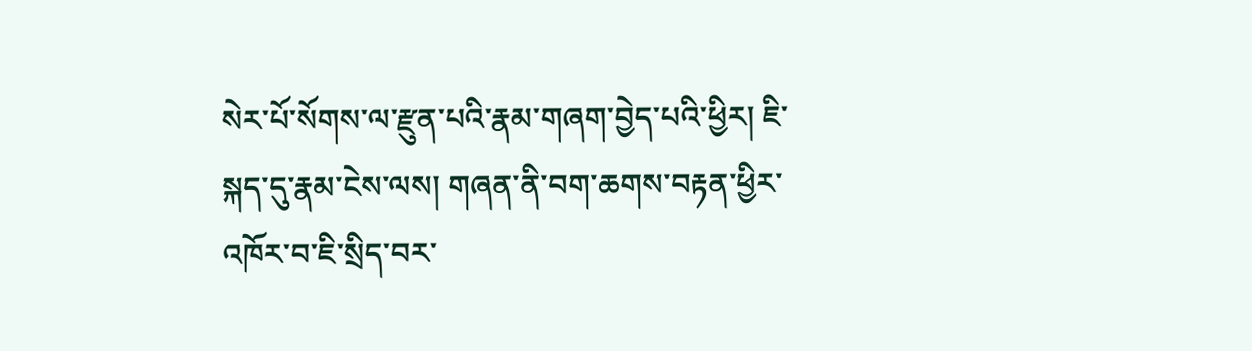སེར་པོ་སོགས་ལ་རྫུན་པའི་རྣམ་གཞག་བྱེད་པའི་ཕྱིར། ཇི་སྐད་དུ་རྣམ་ངེས་ལས། གཞན་ནི་བག་ཆགས་བརྟན་ཕྱིར་འཁོར་བ་ཇི་སྲིད་བར་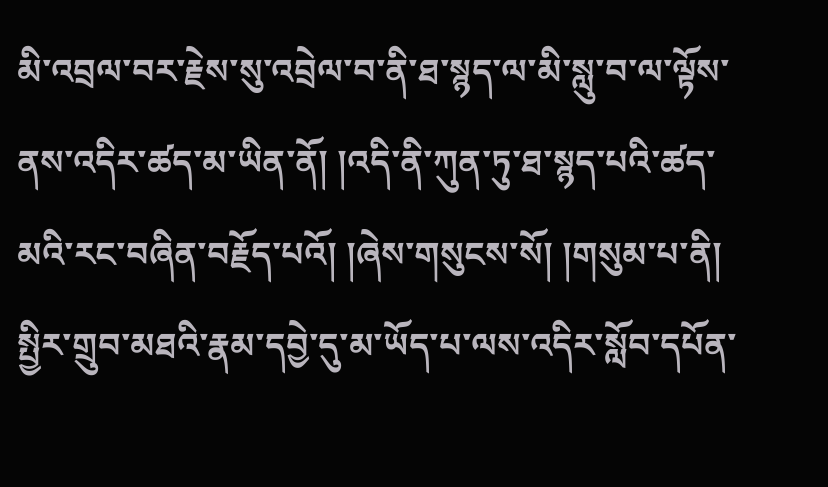མི་འབྲལ་བར་རྗེས་སུ་འབྲེལ་བ་ནི་ཐ་སྙད་ལ་མི་སླུ་བ་ལ་ལྟོས་ནས་འདིར་ཚད་མ་ཡིན་ནོ། །འདི་ནི་ཀུན་ཏུ་ཐ་སྙད་པའི་ཚད་མའི་རང་བཞིན་བརྗོད་པའོ། །ཞེས་གསུངས་སོ། །གསུམ་པ་ནི། སྤྱིར་གྲུབ་མཐའི་རྣམ་དབྱེ་དུ་མ་ཡོད་པ་ལས་འདིར་སློབ་དཔོན་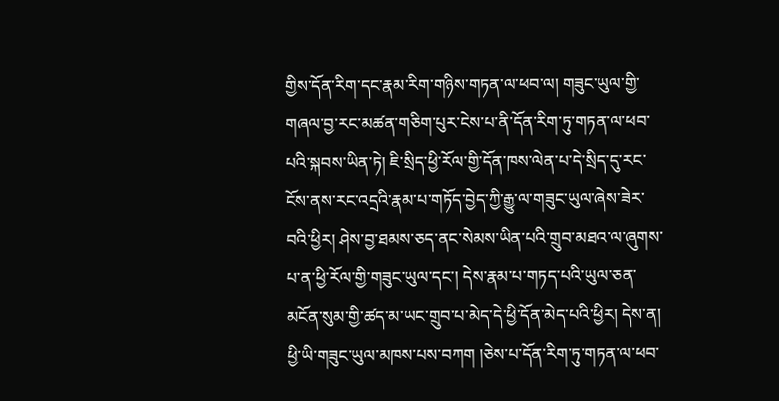གྱིས་དོན་རིག་དང་རྣམ་རིག་གཉིས་གཏན་ལ་ཕབ་ལ། གཟུང་ཡུལ་གྱི་གཞལ་བྱ་རང་མཚན་གཅིག་པུར་ངེས་པ་ནི་དོན་རིག་ཏུ་གཏན་ལ་ཕབ་པའི་སྐབས་ཡིན་ཏེ། ཇི་སྲིད་ཕྱི་རོལ་གྱི་དོན་ཁས་ལེན་པ་དེ་སྲིད་དུ་རང་ངོས་ནས་རང་འདྲའི་རྣམ་པ་གཏོད་བྱེད་ཀྱི་རྒྱུ་ལ་གཟུང་ཡུལ་ཞེས་ཟེར་བའི་ཕྱིར། ཤེས་བྱ་ཐམས་ཅད་ནང་སེམས་ཡིན་པའི་གྲུབ་མཐའ་ལ་ཞུགས་པ་ན་ཕྱི་རོལ་གྱི་གཟུང་ཡུལ་དང་། དེས་རྣམ་པ་གཏད་པའི་ཡུལ་ཅན་མངོན་སུམ་གྱི་ཚད་མ་ཡང་གྲུབ་པ་མེད་དེ་ཕྱི་དོན་མེད་པའི་ཕྱིར། དེས་ན། ཕྱི་ཡི་གཟུང་ཡུལ་མཁས་པས་བཀག །ཅེས་པ་དོན་རིག་ཏུ་གཏན་ལ་ཕབ་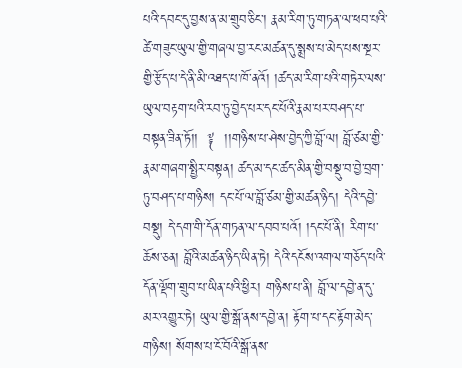པའི་དབང་དུ་བྱས་ན་མ་གྲུབ་ཅིང་། རྣམ་རིག་ཏུ་གཏན་ལ་ཕབ་པའི་ཚེ་གཟུང་ཡུལ་གྱི་གཞལ་བྱ་རང་མཚན་དུ་སྨྲས་པ་མེད་པས་སྔར་གྱི་རྩོད་པ་དེ་ནི་མི་འཐད་པ་ཁོ་ནའོ། །ཚད་མ་རིག་པའི་གཏེར་ལས་ཡུལ་བརྟག་པའི་རབ་ཏུ་བྱེད་པར་དང་པོའི་རྣམ་པར་བཤད་པ་བསྟན་ཟིན་ཏོ།།  ༈  །།གཉིས་པ་ཤེས་བྱེད་ཀྱི་བློ་ལ། བློ་ཙམ་གྱི་རྣམ་གཞག་སྤྱིར་བསྟན། ཚད་མ་དང་ཚད་མིན་གྱི་བསྡུ་བ་བྱེ་བྲག་ཏུ་བཤད་པ་གཉིས། དང་པོ་ལ་བློ་ཙམ་གྱི་མཚན་ཉིད། དེའི་དབྱེ་བསྡུ། དེ་དག་གི་དོན་གཏན་ལ་དབབ་པའོ། །དང་པོ་ནི། རིག་པ་ཆོས་ཅན། བློའི་མཚན་ཉིད་ཡིན་ཏེ། དེའི་དངོས་འགལ་གཅོད་པའི་དོན་ལྡོག་གྲུབ་པ་ཡིན་པའི་ཕྱིར། གཉིས་པ་ནི། བློ་ལ་དབྱེ་ན་དུ་མར་འགྱུར་ཏེ། ཡུལ་གྱི་སྒོ་ནས་དབྱེ་ན། རྟོག་པ་དང་རྟོག་མེད་གཉིས། སོགས་པ་ངོ་བོའི་སྒོ་ནས་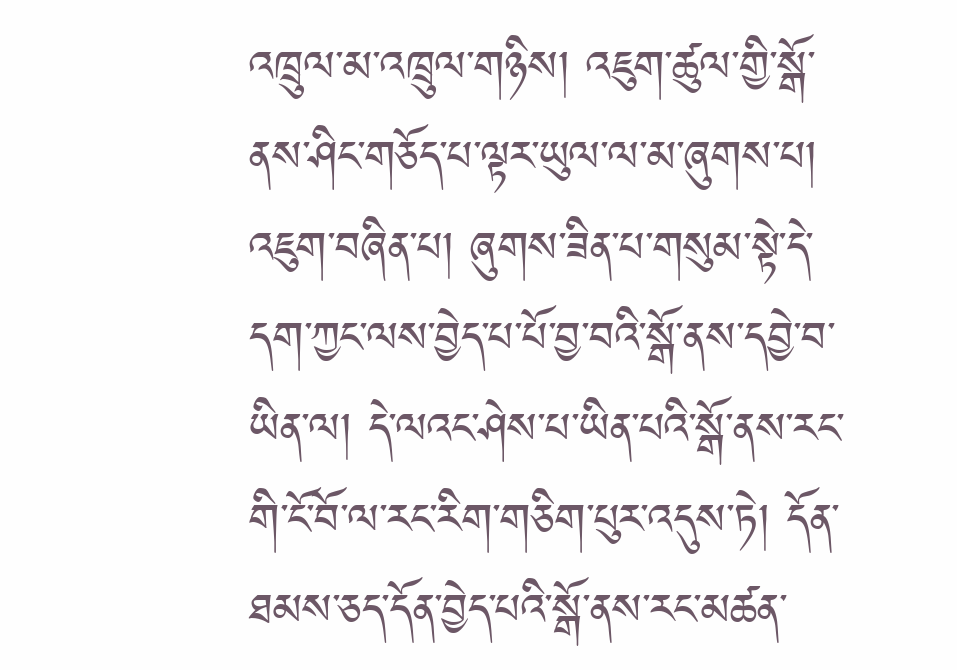འཁྲུལ་མ་འཁྲུལ་གཉིས། འཇུག་ཚུལ་གྱི་སྒོ་ནས་ཤིང་གཅོད་པ་ལྟར་ཡུལ་ལ་མ་ཞུགས་པ། འཇུག་བཞིན་པ། ཞུགས་ཟིན་པ་གསུམ་སྟེ་དེ་དག་ཀྱང་ལས་བྱེད་པ་པོ་བྱ་བའི་སྒོ་ནས་དབྱེ་བ་ཡིན་ལ། དེ་ལའང་ཤེས་པ་ཡིན་པའི་སྒོ་ནས་རང་གི་ངོ་བོ་ལ་རང་རིག་གཅིག་པུར་འདུས་ཏེ། དོན་ཐམས་ཅད་དོན་བྱེད་པའི་སྒོ་ནས་རང་མཚན་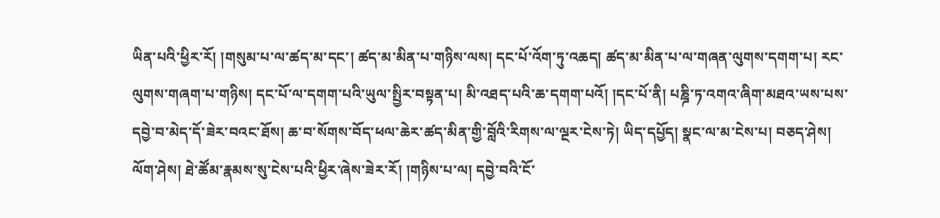ཡིན་པའི་ཕྱིར་རོ། །གསུམ་པ་ལ་ཚད་མ་དང་། ཚད་མ་མིན་པ་གཉིས་ལས། དང་པོ་འོག་ཏུ་འཆད། ཚད་མ་མིན་པ་ལ་གཞན་ལུགས་དགག་པ། རང་ལུགས་གཞག་པ་གཉིས། དང་པོ་ལ་དགག་པའི་ཡུལ་སྤྱིར་བསྟན་པ། མི་འཐད་པའི་ཆ་དགག་པའོ། །དང་པོ་ནི། པཎྜི་ཏ་འགའ་ཞིག་མཐའ་ཡས་པས་དབྱེ་བ་མེད་དོ་ཟེར་བའང་ཐོས། ཆ་བ་སོགས་བོད་ཕལ་ཆེར་ཚད་མིན་གྱི་བློའི་རིགས་ལ་ལྔར་ངེས་ཏེ། ཡིད་དཔྱོད། སྣང་ལ་མ་ངེས་པ། བཅད་ཤེས། ལོག་ཤེས། ཐེ་ཚོམ་རྣམས་སུ་ངེས་པའི་ཕྱིར་ཞེས་ཟེར་རོ། །གཉིས་པ་ལ། དབྱེ་བའི་ངོ་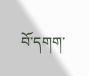བོ་དགག་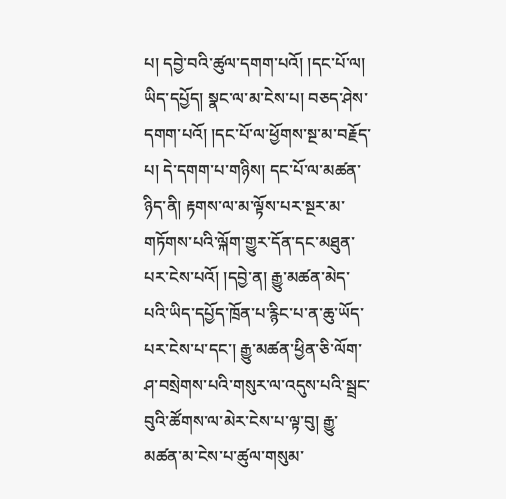པ། དབྱེ་བའི་ཚུལ་དགག་པའོ། །དང་པོ་ལ། ཡིད་དཔྱོད། སྣང་ལ་མ་ངེས་པ། བཅད་ཤེས་དགག་པའོ། །དང་པོ་ལ་ཕྱོགས་སྔ་མ་བརྗོད་པ། དེ་དགག་པ་གཉིས། དང་པོ་ལ་མཚན་ཉིད་ནི། རྟགས་ལ་མ་ལྟོས་པར་སྔར་མ་གཏོགས་པའི་ལྐོག་གྱུར་དོན་དང་མཐུན་པར་ངེས་པའོ། །དབྱེ་ན། རྒྱུ་མཚན་མེད་པའི་ཡིད་དཔྱོད་ཁྲོན་པ་རྙིང་པ་ན་ཆུ་ཡོད་པར་ངེས་པ་དང་། རྒྱུ་མཚན་ཕྱིན་ཅི་ལོག་ཤ་བསྲེགས་པའི་གསུར་ལ་འདུས་པའི་སྦྲང་བུའི་ཚོགས་ལ་མེར་ངེས་པ་ལྟ་བུ། རྒྱུ་མཚན་མ་ངེས་པ་ཚུལ་གསུམ་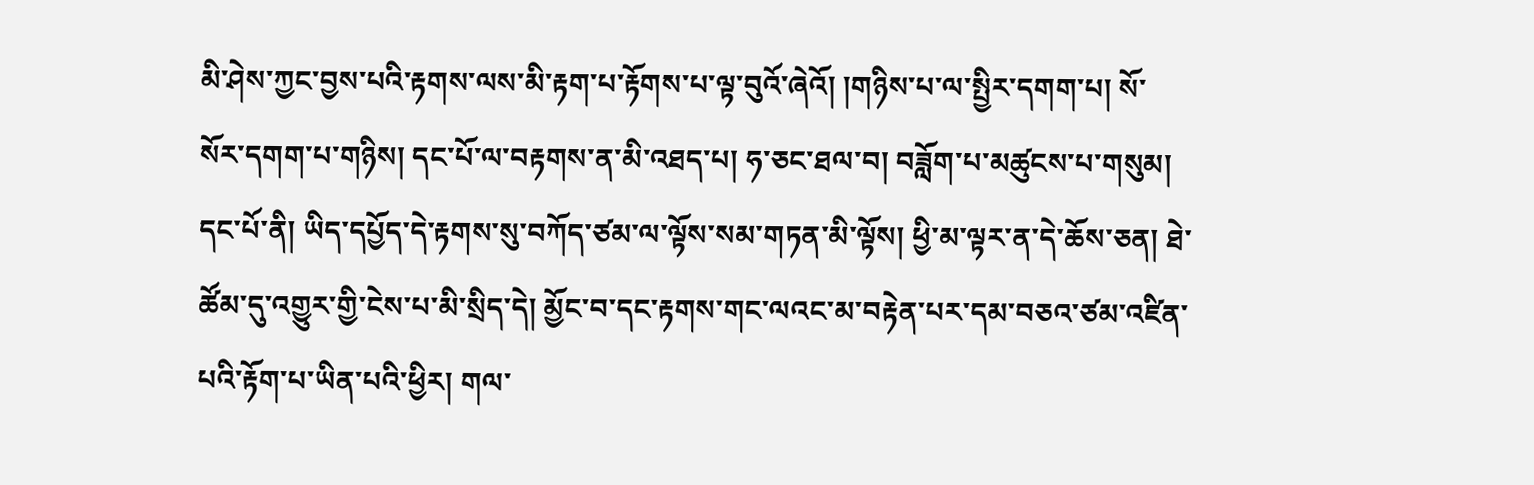མི་ཤེས་ཀྱང་བྱས་པའི་རྟགས་ལས་མི་རྟག་པ་རྟོགས་པ་ལྟ་བུའོ་ཞེའོ། །གཉིས་པ་ལ་སྤྱིར་དགག་པ། སོ་སོར་དགག་པ་གཉིས། དང་པོ་ལ་བརྟགས་ན་མི་འཐད་པ། ཧ་ཅང་ཐལ་བ། བཟློག་པ་མཚུངས་པ་གསུམ། དང་པོ་ནི། ཡིད་དཔྱོད་དེ་རྟགས་སུ་བཀོད་ཙམ་ལ་ལྟོས་སམ་གཏན་མི་ལྟོས། ཕྱི་མ་ལྟར་ན་དེ་ཆོས་ཅན། ཐེ་ཚོམ་དུ་འགྱུར་གྱི་ངེས་པ་མི་སྲིད་དེ། མྱོང་བ་དང་རྟགས་གང་ལའང་མ་བརྟེན་པར་དམ་བཅའ་ཙམ་འཛིན་པའི་རྟོག་པ་ཡིན་པའི་ཕྱིར། གལ་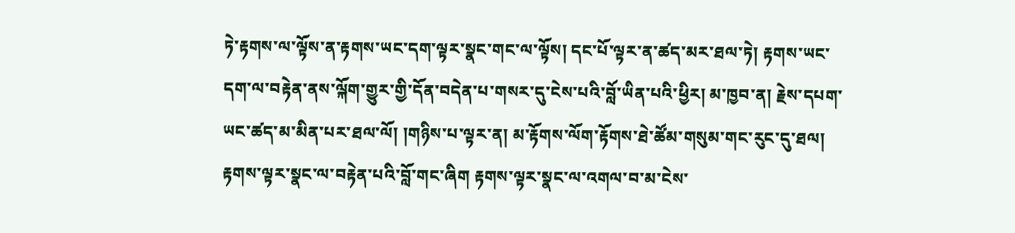ཏེ་རྟགས་ལ་ལྟོས་ན་རྟགས་ཡང་དག་ལྟར་སྣང་གང་ལ་ལྟོས། དང་པོ་ལྟར་ན་ཚད་མར་ཐལ་ཏེ། རྟགས་ཡང་དག་ལ་བརྟེན་ནས་ལྐོག་གྱུར་གྱི་དོན་བདེན་པ་གསར་དུ་ངེས་པའི་བློ་ཡིན་པའི་ཕྱིར། མ་ཁྱབ་ན། རྗེས་དཔག་ཡང་ཚད་མ་མིན་པར་ཐལ་ལོ། །གཉིས་པ་ལྟར་ན། མ་རྟོགས་ལོག་རྟོགས་ཐེ་ཚོམ་གསུམ་གང་རུང་དུ་ཐལ། རྟགས་ལྟར་སྣང་ལ་བརྟེན་པའི་བློ་གང་ཞིག རྟགས་ལྟར་སྣང་ལ་འགལ་བ་མ་ངེས་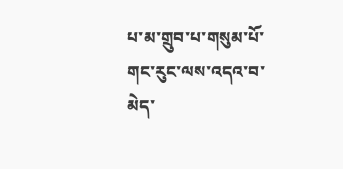པ་མ་གྲུབ་པ་གསུམ་པོ་གང་རུང་ལས་འདའ་བ་མེད་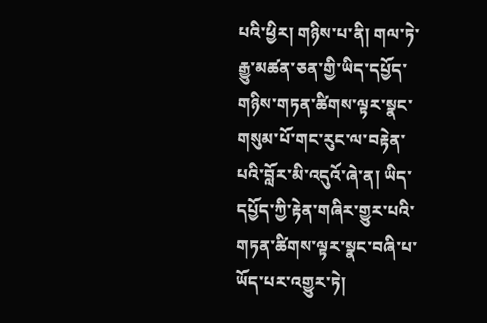པའི་ཕྱིར། གཉིས་པ་ནི། གལ་ཏེ་རྒྱུ་མཚན་ཅན་གྱི་ཡིད་དཔྱོད་གཉིས་གཏན་ཚིགས་ལྟར་སྣང་གསུམ་པོ་གང་རུང་ལ་བརྟེན་པའི་བློར་མི་འདུའོ་ཞེ་ན། ཡིད་དཔྱོད་ཀྱི་རྟེན་གཞིར་གྱུར་པའི་གཏན་ཚིགས་ལྟར་སྣང་བཞི་པ་ཡོད་པར་འགྱུར་ཏེ།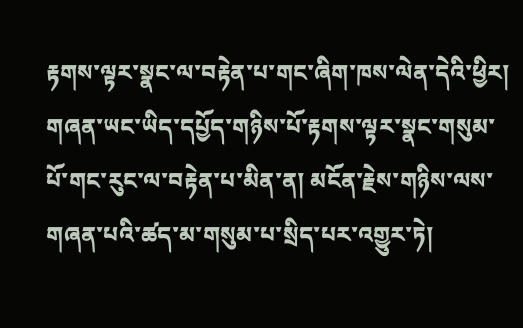རྟགས་ལྟར་སྣང་ལ་བརྟེན་པ་གང་ཞིག་ཁས་ལེན་དེའི་ཕྱིར། གཞན་ཡང་ཡིད་དཔྱོད་གཉིས་པོ་རྟགས་ལྟར་སྣང་གསུམ་པོ་གང་རུང་ལ་བརྟེན་པ་མིན་ན། མངོན་རྗེས་གཉིས་ལས་གཞན་པའི་ཚད་མ་གསུམ་པ་སྲིད་པར་འགྱུར་ཏེ།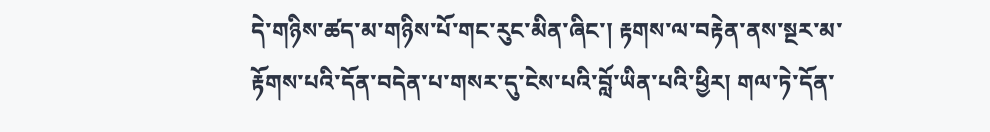དེ་གཉིས་ཚད་མ་གཉིས་པོ་གང་རུང་མིན་ཞིང་། རྟགས་ལ་བརྟེན་ནས་སྔར་མ་རྟོགས་པའི་དོན་བདེན་པ་གསར་དུ་ངེས་པའི་བློ་ཡིན་པའི་ཕྱིར། གལ་ཏེ་དོན་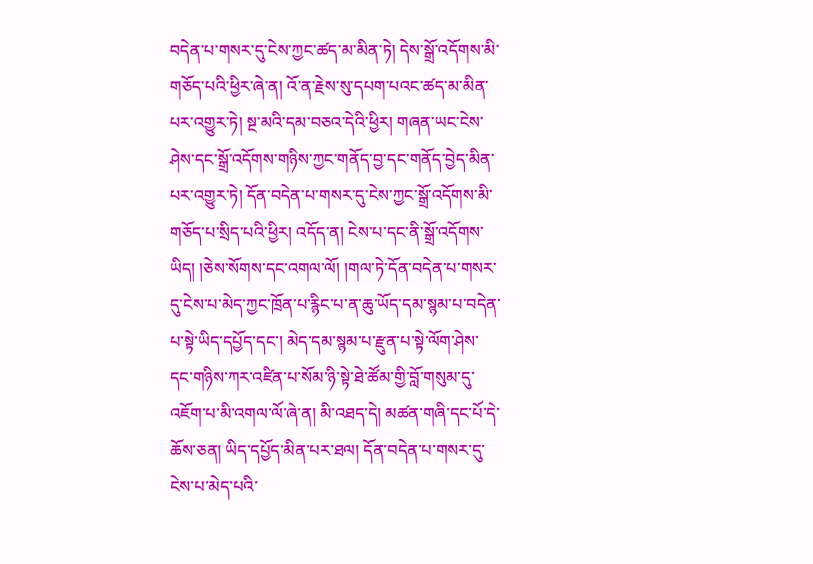བདེན་པ་གསར་དུ་ངེས་ཀྱང་ཚད་མ་མིན་ཏེ། དེས་སྒྲོ་འདོགས་མི་གཅོད་པའི་ཕྱིར་ཞེ་ན། འོ་ན་རྗེས་སུ་དཔག་པའང་ཚད་མ་མིན་པར་འགྱུར་ཏེ། སྔ་མའི་དམ་བཅའ་དེའི་ཕྱིར། གཞན་ཡང་ངེས་ཤེས་དང་སྒྲོ་འདོགས་གཉིས་ཀྱང་གནོད་བྱ་དང་གནོད་བྱེད་མིན་པར་འགྱུར་ཏེ། དོན་བདེན་པ་གསར་དུ་ངེས་ཀྱང་སྒྲོ་འདོགས་མི་གཅོད་པ་སྲིད་པའི་ཕྱིར། འདོད་ན། ངེས་པ་དང་ནི་སྒྲོ་འདོགས་ཡིད། །ཅེས་སོགས་དང་འགལ་ལོ། །གལ་ཏེ་དོན་བདེན་པ་གསར་དུ་ངེས་པ་མེད་ཀྱང་ཁྲོན་པ་རྙིང་པ་ན་ཆུ་ཡོད་དམ་སྙམ་པ་བདེན་པ་སྟེ་ཡིད་དཔྱོད་དང་། མེད་དམ་སྙམ་པ་རྫུན་པ་སྟེ་ལོག་ཤེས་དང་གཉིས་ཀར་འཛིན་པ་སོམ་ཉི་སྟེ་ཐེ་ཚོམ་གྱི་བློ་གསུམ་དུ་འཇོག་པ་མི་འགལ་ལོ་ཞེ་ན། མི་འཐད་དེ། མཚན་གཞི་དང་པོ་དེ་ཆོས་ཅན། ཡིད་དཔྱོད་མིན་པར་ཐལ། དོན་བདེན་པ་གསར་དུ་ངེས་པ་མེད་པའི་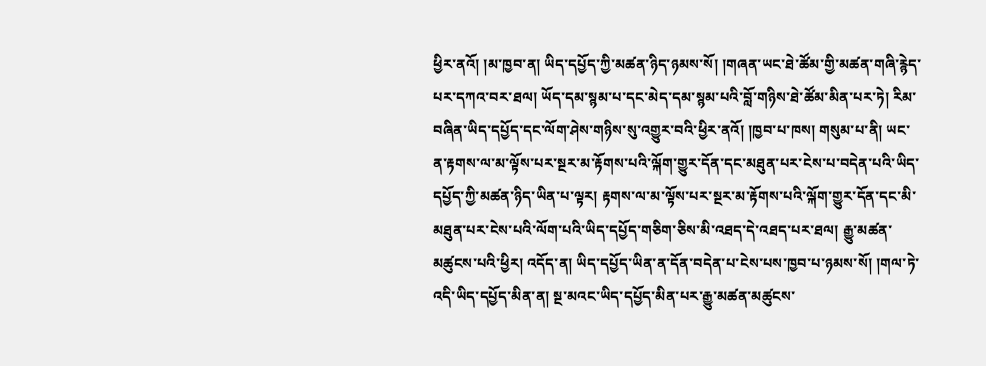ཕྱིར་ནའོ། །མ་ཁྱབ་ན། ཡིད་དཔྱོད་ཀྱི་མཚན་ཉིད་ཉམས་སོ། །གཞན་ཡང་ཐེ་ཚོམ་གྱི་མཚན་གཞི་རྙེད་པར་དཀའ་བར་ཐལ། ཡོད་དམ་སྙམ་པ་དང་མེད་དམ་སྙམ་པའི་བློ་གཉིས་ཐེ་ཚོམ་མིན་པར་ཏེ། རིམ་བཞིན་ཡིད་དཔྱོད་དང་ལོག་ཤེས་གཉིས་སུ་འགྱུར་བའི་ཕྱིར་ནའོ། །ཁྱབ་པ་ཁས། གསུམ་པ་ནི། ཡང་ན་རྟགས་ལ་མ་ལྟོས་པར་སྔར་མ་རྟོགས་པའི་ལྐོག་གྱུར་དོན་དང་མཐུན་པར་ངེས་པ་བདེན་པའི་ཡིད་དཔྱོད་ཀྱི་མཚན་ཉིད་ཡིན་པ་ལྟར། རྟགས་ལ་མ་ལྟོས་པར་སྔར་མ་རྟོགས་པའི་ལྐོག་གྱུར་དོན་དང་མི་མཐུན་པར་ངེས་པའི་ལོག་པའི་ཡིད་དཔྱོད་གཅིག་ཅིས་མི་འཐད་དེ་འཐད་པར་ཐལ། རྒྱུ་མཚན་མཚུངས་པའི་ཕྱིར། འདོད་ན། ཡིད་དཔྱོད་ཡིན་ན་དོན་བདེན་པ་ངེས་པས་ཁྱབ་པ་ཉམས་སོ། །གལ་ཏེ་འདི་ཡིད་དཔྱོད་མིན་ན། སྔ་མའང་ཡིད་དཔྱོད་མིན་པར་རྒྱུ་མཚན་མཚུངས་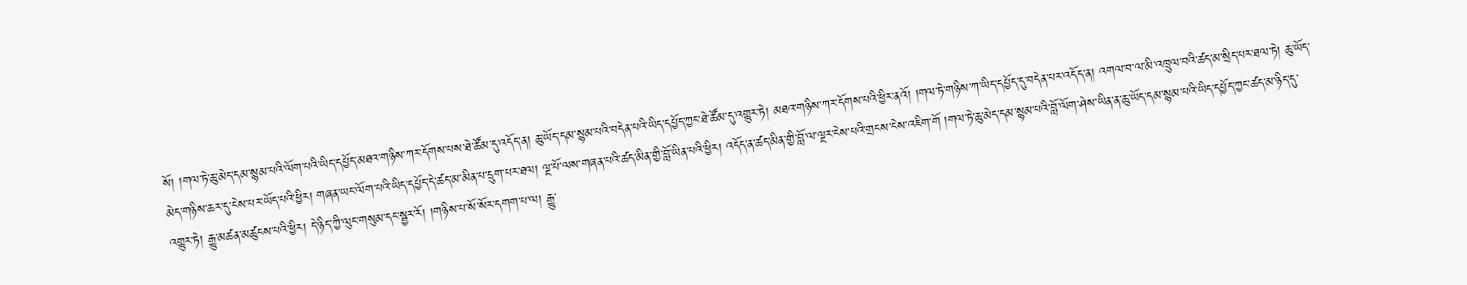སོ། །གལ་ཏེ་ཆུ་མེད་དམ་སྙམ་པའི་ལོག་པའི་ཡིད་དཔྱོད་མཐའ་གཉིས་ཀར་དོགས་པས་ཐེ་ཚོམ་དུ་འདོད་ན། ཆུ་ཡོད་དམ་སྙམ་པའི་བདེན་པའི་ཡིད་དཔྱོད་ཀྱང་ཐེ་ཚོམ་དུ་འགྱུར་ཏེ། མཐའ་གཉིས་ཀར་དོགས་པའི་ཕྱིར་ནའོ། །གལ་ཏེ་གཉིས་ཀ་ཡིད་དཔྱོད་དུ་བདེན་པར་འདོད་ན། འགལ་བ་ལ་མི་འཁྲུལ་བའི་ཚད་མ་སྲིད་པར་ཐལ་ཏེ། ཆུ་ཡོད་མེད་གཉིས་ཆར་དུ་ངེས་པར་ཡོད་པའི་ཕྱིར། གཞན་ཡང་ལོག་པའི་ཡིད་དཔྱོད་དེ་ཚད་མ་མིན་པ་དྲུག་པར་ཐལ། ལྔ་པོ་ལས་གཞན་པའི་ཚད་མིན་གྱི་བློ་ཡིན་པའི་ཕྱིར། འདོད་ན་ཚད་མིན་གྱི་བློ་ལ་ལྔར་ངེས་པའི་གྲངས་ངེས་འཇིག་གོ །གལ་ཏེ་ཆུ་མེད་དམ་སྙམ་པའི་བློ་ལོག་ཤེས་ཡིན་ན་ཆུ་ཡོད་དམ་སྙམ་པའི་ཡིད་དཔྱོད་ཀྱང་ཚད་མ་ཉིད་དུ་འགྱུར་ཏེ། རྒྱུ་མཚན་མཚུངས་པའི་ཕྱིར། དེ་ཉིད་ཀྱི་ལུང་གསུམ་དང་སྦྱར་རོ། །གཉིས་པ་སོ་སོར་དགག་པ་ལ། རྒྱུ་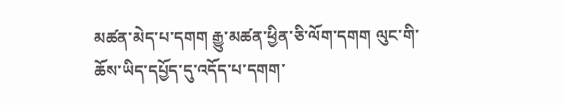མཚན་མེད་པ་དགག རྒྱུ་མཚན་ཕྱིན་ཅི་ལོག་དགག ལུང་གི་ཆོས་ཡིད་དཔྱོད་དུ་འདོད་པ་དགག་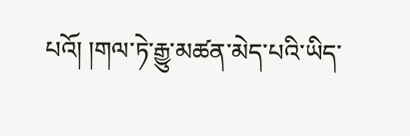པའོ། །གལ་ཏེ་རྒྱུ་མཚན་མེད་པའི་ཡིད་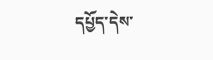དཔྱོད་དེས་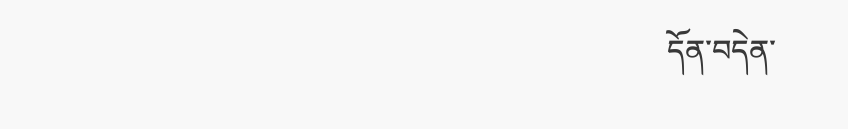དོན་བདེན་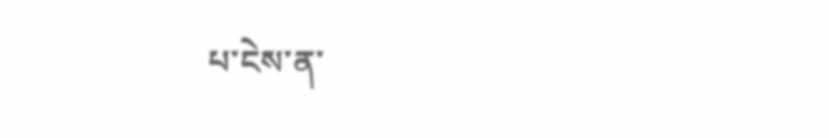པ་ངེས་ན་